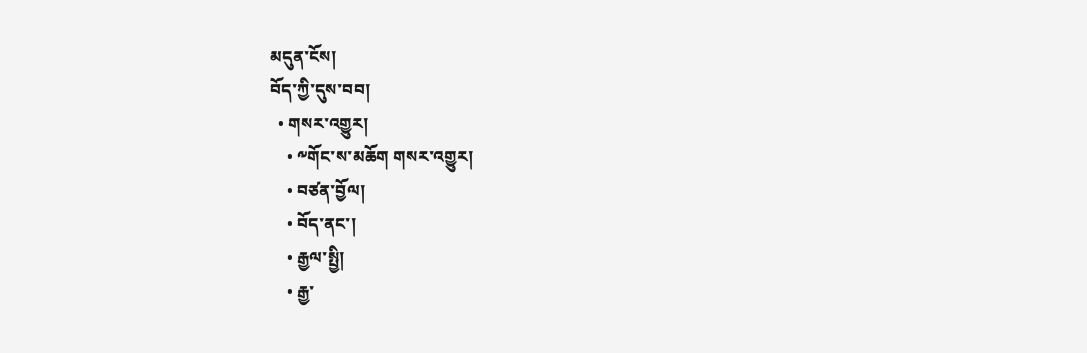མདུན་ངོས།
བོད་ཀྱི་དུས་བབ།
  • གསར་འགྱུར།
    • ༸གོང་ས་མཆོག གསར་འགྱུར།
    • བཙན་བྱོལ།
    • བོད་ནང་།
    • རྒྱལ་སྤྱི།
    • རྒྱ་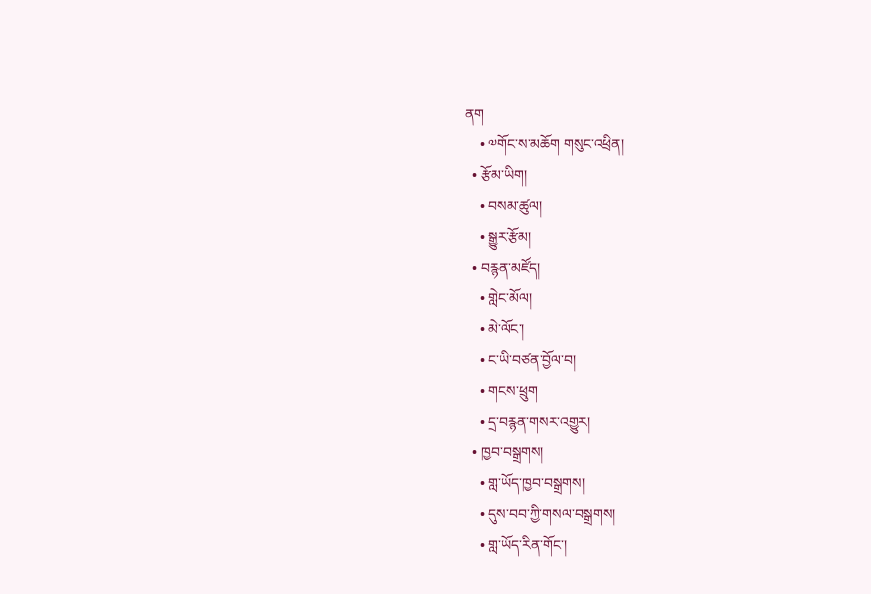ནག
    • ༧གོང་ས་མཆོག གསུང་འཕྲིན།
  • རྩོམ་ཡིག།
    • བསམ་ཚུལ།
    • སྒྱུར་རྩོམ།
  • བརྙན་མཛོད།
    • གླེང་མོལ།
    • མེ་ལོང་།
    • ང་ཡི་བཙན་བྱོལ་བ།
    • གངས་ཕྲུག
    • དྲ་བརྙན་གསར་འགྱུར།
  • ཁྱབ་བསྒྲགས།
    • གླ་ཡོད་ཁྱབ་བསྒྲགས།
    • དུས་བབ་ཀྱི་གསལ་བསྒྲགས།
    • གླ་ཡོད་རིན་གོང་།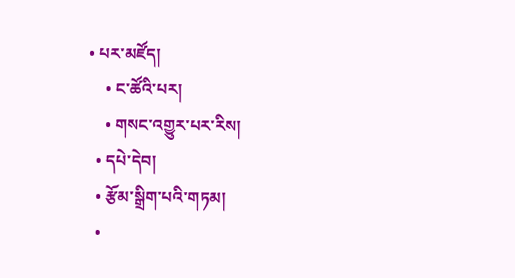• པར་མཛོད།
    • ང་ཚོའི་པར།
    • གསང་འགྱུར་པར་རིས།
  • དཔེ་དེབ།
  • རྩོམ་སྒྲིག་པའི་གཏམ།
  •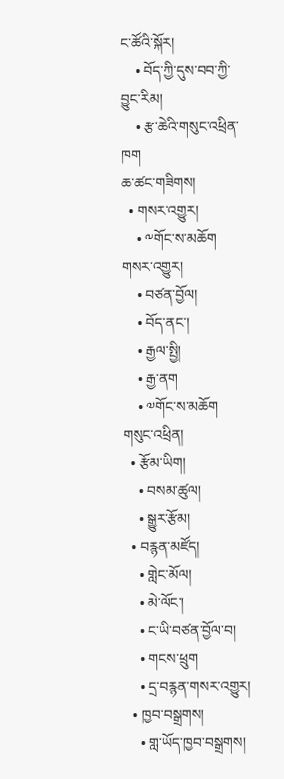ང་ཚོའི་སྐོར།
    • བོད་ཀྱི་དུས་བབ་ཀྱི་བྱུང་རིམ།
    • རྩ་ཆེའི་གསུང་འཕྲིན་ཁག
ཆ་ཚང་གཟིགས།
  • གསར་འགྱུར།
    • ༸གོང་ས་མཆོག གསར་འགྱུར།
    • བཙན་བྱོལ།
    • བོད་ནང་།
    • རྒྱལ་སྤྱི།
    • རྒྱ་ནག
    • ༧གོང་ས་མཆོག གསུང་འཕྲིན།
  • རྩོམ་ཡིག།
    • བསམ་ཚུལ།
    • སྒྱུར་རྩོམ།
  • བརྙན་མཛོད།
    • གླེང་མོལ།
    • མེ་ལོང་།
    • ང་ཡི་བཙན་བྱོལ་བ།
    • གངས་ཕྲུག
    • དྲ་བརྙན་གསར་འགྱུར།
  • ཁྱབ་བསྒྲགས།
    • གླ་ཡོད་ཁྱབ་བསྒྲགས།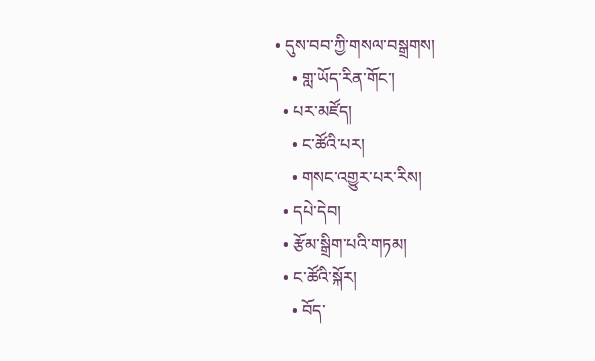• དུས་བབ་ཀྱི་གསལ་བསྒྲགས།
    • གླ་ཡོད་རིན་གོང་།
  • པར་མཛོད།
    • ང་ཚོའི་པར།
    • གསང་འགྱུར་པར་རིས།
  • དཔེ་དེབ།
  • རྩོམ་སྒྲིག་པའི་གཏམ།
  • ང་ཚོའི་སྐོར།
    • བོད་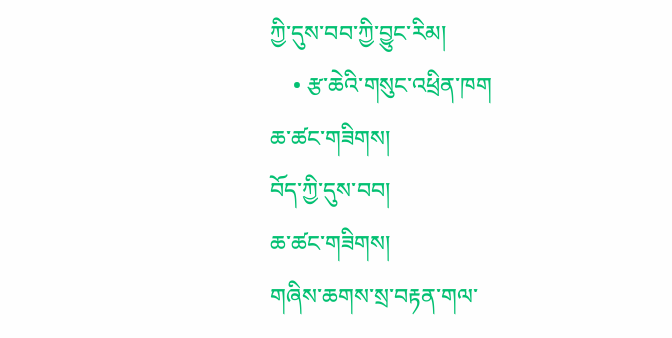ཀྱི་དུས་བབ་ཀྱི་བྱུང་རིམ།
    • རྩ་ཆེའི་གསུང་འཕྲིན་ཁག
ཆ་ཚང་གཟིགས།
བོད་ཀྱི་དུས་བབ།
ཆ་ཚང་གཟིགས།
གཞིས་ཆགས་སྲ་བརྟན་གལ་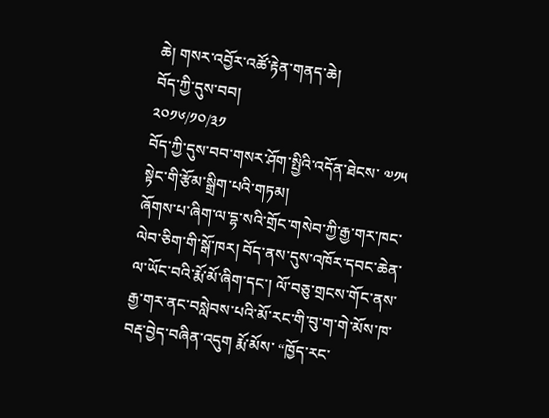ཆེ། གསར་འབྱོར་འཚོ་རྟེན་གནད་ཆེ།
བོད་ཀྱི་དུས་བབ།
༢༠༡༦/༡༠/༣༡
བོད་ཀྱི་དུས་བབ་གསར་ཤོག་སྤྱིའི་འདོན་ཐེངས་ ༧༡༥ སྟེང་གི་རྩོམ་སྒྲིག་པའི་གཏམ།
ཞོགས་པ་ཞིག་ལ་དྷ་སའི་གྲོང་གསེབ་ཀྱི་རྒྱ་གར་ཁང་ལེབ་ཅིག་གི་སྒོ་ཁར། བོད་ནས་དུས་འཁོར་དབང་ཆེན་ལ་ཡོང་བའི་རྨོ་མོ་ཞིག་དང་། ལོ་བཅུ་གྲངས་གོང་ནས་རྒྱ་གར་ནང་བསླེབས་པའི་མོ་རང་གི་བུ་ག་གེ་མོས་ཁ་བརྡ་བྱེད་བཞིན་འདུག རྨོ་མོས་ “ཁྱོད་རང་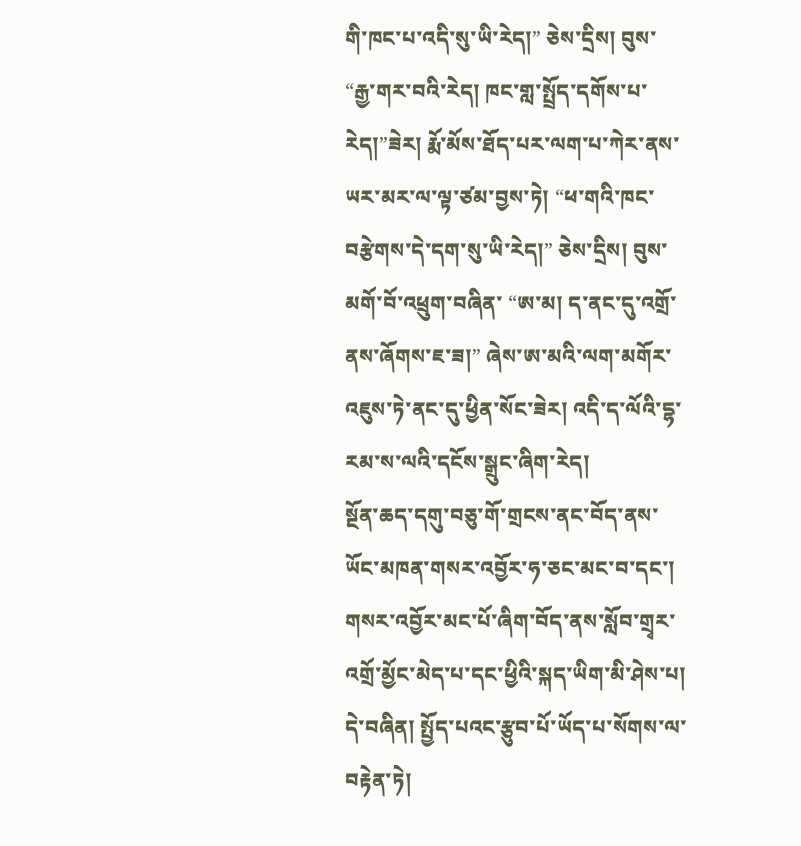གི་ཁང་པ་འདི་སུ་ཡི་རེད།” ཅེས་དྲིས། བུས་ “རྒྱ་གར་བའི་རེད། ཁང་གླ་སྤྲོད་དགོས་པ་རེད།”ཟེར། རྨོ་མོས་ཐོད་པར་ལག་པ་ཀེར་ནས་ཡར་མར་ལ་ལྟ་ཙམ་བྱས་ཏེ། “ཕ་གའི་ཁང་བརྩེགས་དེ་དག་སུ་ཡི་རེད།” ཅེས་དྲིས། བུས་མགོ་བོ་འཕྲུག་བཞིན་ “ཨ་མ། ད་ནང་དུ་འགྲོ་ནས་ཞོགས་ཇ་ཟ།” ཞེས་ཨ་མའི་ལག་མགོར་འཇུས་ཏེ་ནང་དུ་ཕྱིན་སོང་ཟེར། འདི་ད་ལོའི་དྷ་རམ་ས་ལའི་དངོས་སྒྲུང་ཞིག་རེད།
སྔོན་ཆད་དགུ་བཅུ་གོ་གྲངས་ནང་བོད་ནས་ཡོང་མཁན་གསར་འབྱོར་ཧ་ཅང་མང་བ་དང་། གསར་འབྱོར་མང་པོ་ཞིག་བོད་ནས་སློབ་གྲྭར་འགྲོ་མྱོང་མེད་པ་དང་ཕྱིའི་སྐད་ཡིག་མི་ཤེས་པ། དེ་བཞིན། སྤྱོད་པའང་རྩུབ་པོ་ཡོད་པ་སོགས་ལ་བརྟེན་ཏེ།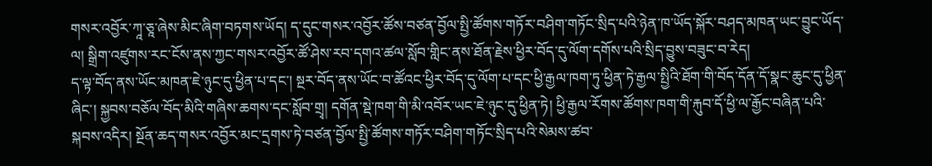གསར་འབྱོར་ཀཱ་ཅཱ་ཞེས་མིང་ཞིག་བཏགས་ཡོད། ད་དུང་གསར་འབྱོར་ཚོས་བཙན་བྱོལ་སྤྱི་ཚོགས་གཏོར་བཤིག་གཏོང་སྲིད་པའི་ཉེན་ཁ་ཡོད་སྐོར་བཤད་མཁན་ཡང་བྱུང་ཡོད་ལ། སྒྲིག་འཛུགས་རང་ངོས་ནས་ཀྱང་གསར་འབྱོར་ཚོ་ཤེས་རབ་དགའ་ཚལ་སློབ་གླིང་ནས་ཐོན་རྗེས་ཕྱིར་བོད་དུ་ལོག་དགོས་པའི་སྲིད་བྱུས་བཟུང་བ་རེད།
ད་ལྟ་བོད་ནས་ཡོང་མཁན་ཇེ་ཉུང་དུ་ཕྱིན་པ་དང་། སྔར་བོད་ནས་ཡོང་བ་ཚོའང་ཕྱིར་བོད་དུ་ལོག་པ་དང་ཕྱི་རྒྱལ་ཁག་ཏུ་ཕྱིན་ཏེ་རྒྱལ་སྤྱིའི་ཐོག་གི་བོད་དོན་དོ་སྣང་ཆུང་དུ་ཕྱིན་ཞིང་། སྐྱབས་བཅོལ་བོད་མིའི་གཞིས་ཆགས་དང་སློབ་གྲྭ། དགོན་སྡེ་ཁག་གི་མི་འབོར་ཡང་ཇེ་ཉུང་དུ་ཕྱིན་ཏེ། ཕྱི་རྒྱལ་རོགས་ཚོགས་ཁག་གི་རྐུབ་དོ་ཕྱི་ལ་རྒྱོང་བཞིན་པའི་སྐབས་འདིར། སྔོན་ཆད་གསར་འབྱོར་མང་དྲགས་ཏེ་བཙན་བྱོལ་སྤྱི་ཚོགས་གཏོར་བཤིག་གཏོང་སྲིད་པའི་སེམས་ཚབ་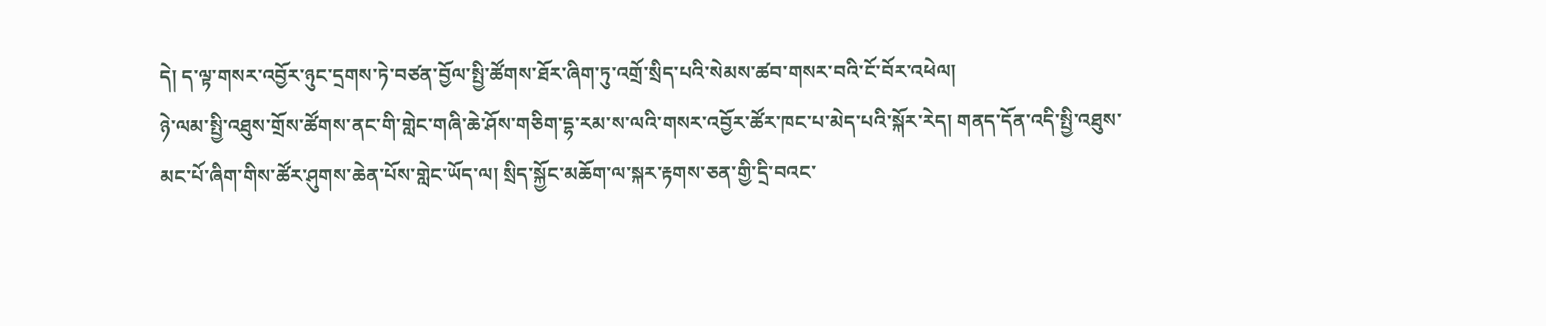དེ། ད་ལྟ་གསར་འབྱོར་ཉུང་དྲགས་ཏེ་བཙན་བྱོལ་སྤྱི་ཚོགས་ཐོར་ཞིག་ཏུ་འགྲོ་སྲིད་པའི་སེམས་ཚབ་གསར་བའི་ངོ་བོར་འཕེལ།
ཉེ་ལམ་སྤྱི་འཐུས་གྲོས་ཚོགས་ནང་གི་གླེང་གཞི་ཆེ་ཤོས་གཅིག་དྷ་རམ་ས་ལའི་གསར་འབྱོར་ཚོར་ཁང་པ་མེད་པའི་སྐོར་རེད། གནད་དོན་འདི་སྤྱི་འཐུས་མང་པོ་ཞིག་གིས་ཚོར་ཤུགས་ཆེན་པོས་གླེང་ཡོད་ལ། སྲིད་སྐྱོང་མཆོག་ལ་སྐར་རྟགས་ཅན་གྱི་དྲི་བའང་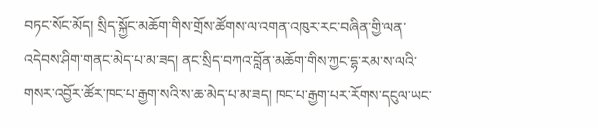བཏང་སོང་མོད། སྲིད་སྐྱོང་མཆོག་གིས་གྲོས་ཚོགས་ལ་འགན་འཁུར་རང་བཞིན་གྱི་ལན་འདེབས་ཤིག་གནང་མེད་པ་མ་ཟད། ནང་སྲིད་བཀའ་བློན་མཆོག་གིས་ཀྱང་དྷ་རམ་ས་ལའི་གསར་འབྱོར་ཚོར་ཁང་པ་རྒྱག་སའི་ས་ཆ་མེད་པ་མ་ཟད། ཁང་པ་རྒྱག་པར་རོགས་དངུལ་ཡང་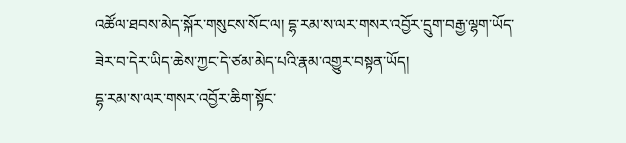འཚོལ་ཐབས་མེད་སྐོར་གསུངས་སོང་ལ། དྷ་རམ་ས་ལར་གསར་འབྱོར་དྲུག་བརྒྱ་ལྷག་ཡོད་ཟེར་བ་དེར་ཡིད་ཆེས་ཀྱང་དེ་ཙམ་མེད་པའི་རྣམ་འགྱུར་བསྟན་ཡོད།
དྷ་རམ་ས་ལར་གསར་འབྱོར་ཆིག་སྟོང་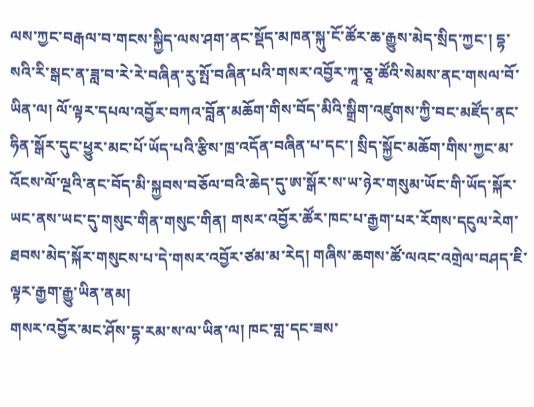ལས་ཀྱང་བརྒལ་བ་གངས་སྐྱིད་ལས་ཤག་ནང་སྡོད་མཁན་སྐུ་ངོ་ཚོར་ཆ་རྒྱུས་མེད་སྲིད་ཀྱང་། དྷ་སའི་རི་སྒང་ན་ཟླ་བ་རེ་རེ་བཞིན་རུ་སྤོ་བཞིན་པའི་གསར་འབྱོར་ཀཱ་ཅཱ་ཚོའི་སེམས་ནང་གསལ་བོ་ཡིན་ལ། ལོ་ལྟར་དཔལ་འབྱོར་བཀའ་བློན་མཆོག་གིས་བོད་མིའི་སྒྲིག་འཛུགས་ཀྱི་བང་མཛོད་ནང་ཧིན་སྒོར་དུང་ཕྱུར་མང་པོ་ཡོད་པའི་རྩིས་ཁྲ་འདོན་བཞིན་པ་དང་། སྲིད་སྐྱོང་མཆོག་གིས་ཀྱང་མ་འོངས་ལོ་ལྔའི་ནང་བོད་མི་སྐྱབས་བཅོལ་བའི་ཆེད་དུ་ཨ་སྒོར་ས་ཡ་ཉེར་གསུམ་ཡོང་གི་ཡོད་སྐོར་ཡང་ནས་ཡང་དུ་གསུང་གིན་གསུང་གིན། གསར་འབྱོར་ཚོར་ཁང་པ་རྒྱག་པར་རོགས་དངུལ་རེག་ཐབས་མེད་སྐོར་གསུངས་པ་དེ་གསར་འབྱོར་ཙམ་མ་རེད། གཞིས་ཆགས་ཚོ་ལའང་འགྲེལ་བཤད་ཇི་ལྟར་རྒྱག་རྒྱུ་ཡིན་ནམ།
གསར་འབྱོར་མང་ཤོས་དྷ་རམ་ས་ལ་ཡིན་ལ། ཁང་གླ་དང་ཟས་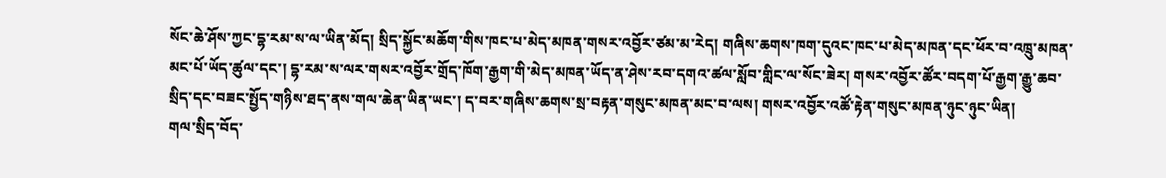སོང་ཆེ་ཤོས་ཀྱང་དྷ་རམ་ས་ལ་ཡིན་མོད། སྲིད་སྐྱོང་མཆོག་གིས་ཁང་པ་མེད་མཁན་གསར་འབྱོར་ཙམ་མ་རེད། གཞིས་ཆགས་ཁག་དུའང་ཁང་པ་མེད་མཁན་དང་ཕོར་བ་འཁྲུ་མཁན་མང་པོ་ཡོད་ཚུལ་དང་། དྷ་རམ་ས་ལར་གསར་འབྱོར་གྲོད་ཁོག་རྒྱག་གི་མེད་མཁན་ཡོད་ན་ཤེས་རབ་དགའ་ཚལ་སློབ་གླིང་ལ་སོང་ཟེར། གསར་འབྱོར་ཚོར་བདག་པོ་རྒྱག་རྒྱུ་ཆབ་སྲིད་དང་བཟང་སྤྱོད་གཉིས་ཐད་ནས་གལ་ཆེན་ཡིན་ཡང་། ད་བར་གཞིས་ཆགས་སྲ་བརྟན་གསུང་མཁན་མང་བ་ལས། གསར་འབྱོར་འཚོ་རྟེན་གསུང་མཁན་ཉུང་ཉུང་ཡིན།
གལ་སྲིད་བོད་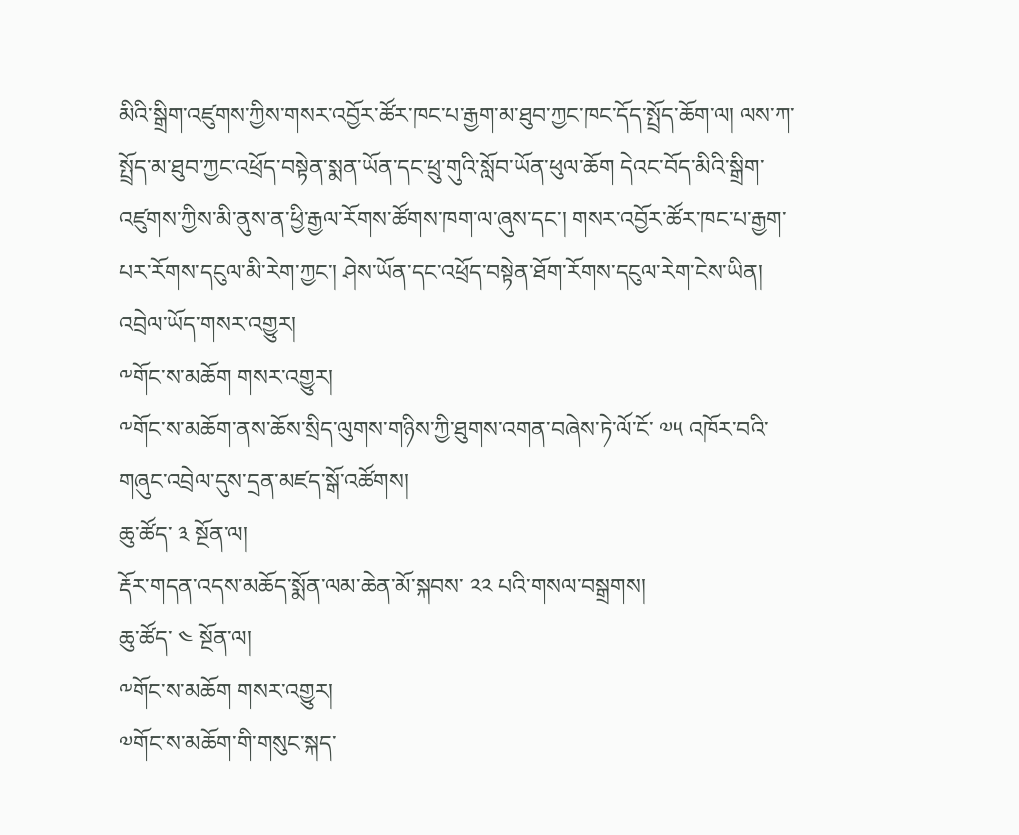མིའི་སྒྲིག་འཛུགས་ཀྱིས་གསར་འབྱོར་ཚོར་ཁང་པ་རྒྱག་མ་ཐུབ་ཀྱང་ཁང་དོད་སྤྲོད་ཆོག་ལ། ལས་ཀ་སྤྲོད་མ་ཐུབ་ཀྱང་འཕྲོད་བསྟེན་སྨན་ཡོན་དང་ཕྲུ་གུའི་སློབ་ཡོན་ཕུལ་ཆོག དེའང་བོད་མིའི་སྒྲིག་འཛུགས་ཀྱིས་མི་ནུས་ན་ཕྱི་རྒྱལ་རོགས་ཚོགས་ཁག་ལ་ཞུས་དང་། གསར་འབྱོར་ཚོར་ཁང་པ་རྒྱག་པར་རོགས་དངུལ་མི་རེག་ཀྱང་། ཤེས་ཡོན་དང་འཕྲོད་བསྟེན་ཐོག་རོགས་དངུལ་རེག་ངེས་ཡིན།
འབྲེལ་ཡོད་གསར་འགྱུར།
༸གོང་ས་མཆོག གསར་འགྱུར།
༸གོང་ས་མཆོག་ནས་ཆོས་སྲིད་ལུགས་གཉིས་ཀྱི་ཐུགས་འགན་བཞེས་ཏེ་ལོ་ངོ་ ༧༥ འཁོར་བའི་གཞུང་འབྲེལ་དུས་དྲན་མཛད་སྒོ་འཚོགས།
ཆུ་ཚོད་ ༣ སྔོན་ལ།
རྡོར་གདན་འདས་མཆོད་སྨོན་ལམ་ཆེན་མོ་སྐབས་ ༢༢ པའི་གསལ་བསྒྲགས།
ཆུ་ཚོད་ ༤ སྔོན་ལ།
༸གོང་ས་མཆོག གསར་འགྱུར།
༧གོང་ས་མཆོག་གི་གསུང་སྐད་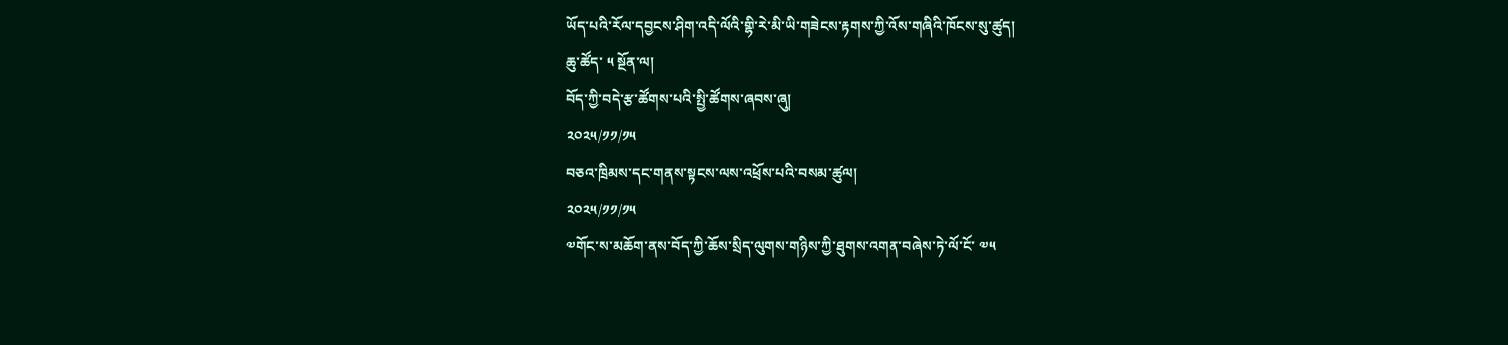ཡོད་པའི་རོལ་དབྱངས་ཤིག་འདི་ལོའི་གྷི་རེ་མི་ཡི་གཟེངས་རྟགས་ཀྱི་འོས་གཞིའི་ཁོངས་སུ་ཚུད།
ཆུ་ཚོད་ ༥ སྔོན་ལ།
བོད་ཀྱི་བདེ་རྩ་ཚོགས་པའི་སྤྱི་ཚོགས་ཞབས་ཞུ།
༢༠༢༥/༡༡/༡༥
བཅའ་ཁྲིམས་དང་གནས་སྟངས་ལས་འཕྲོས་པའི་བསམ་ཚུལ།
༢༠༢༥/༡༡/༡༥
༧གོང་ས་མཆོག་ནས་བོད་ཀྱི་ཆོས་སྲིད་ལུགས་གཉིས་ཀྱི་ཐུགས་འགན་བཞེས་ཏེ་ལོ་ངོ་ ༧༥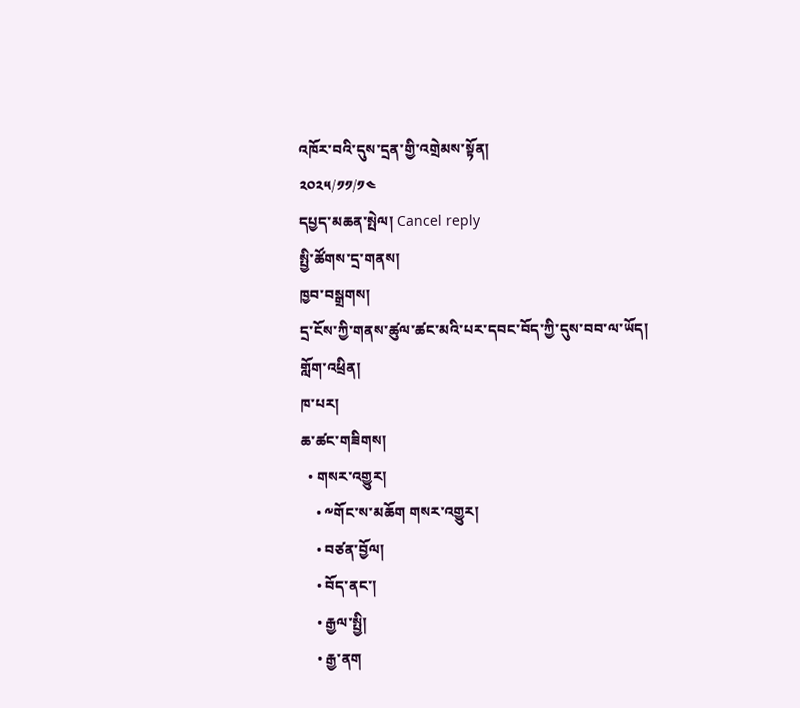འཁོར་བའི་དུས་དྲན་གྱི་འགྲེམས་སྟོན།
༢༠༢༥/༡༡/༡༤
དཔྱད་མཆན་སྤེལ། Cancel reply
སྤྱི་ཚོགས་དྲ་གནས།
ཁྱབ་བསྒྲགས།
དྲ་ངོས་ཀྱི་གནས་ཚུལ་ཚང་མའི་པར་དབང་བོད་ཀྱི་དུས་བབ་ལ་ཡོད།
གློག་འཕྲིན།
ཁ་པར།
ཆ་ཚང་གཟིགས།
  • གསར་འགྱུར།
    • ༸གོང་ས་མཆོག གསར་འགྱུར།
    • བཙན་བྱོལ།
    • བོད་ནང་།
    • རྒྱལ་སྤྱི།
    • རྒྱ་ནག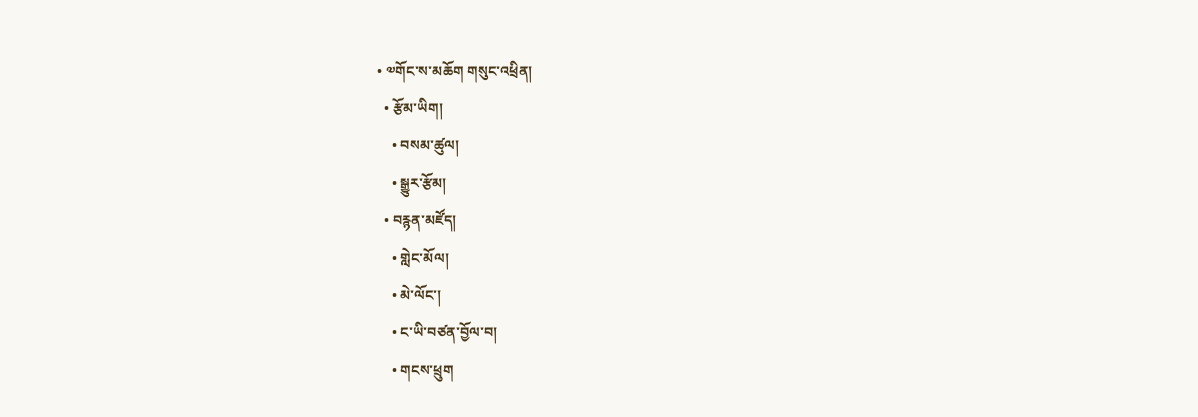• ༧གོང་ས་མཆོག གསུང་འཕྲིན།
  • རྩོམ་ཡིག།
    • བསམ་ཚུལ།
    • སྒྱུར་རྩོམ།
  • བརྙན་མཛོད།
    • གླེང་མོལ།
    • མེ་ལོང་།
    • ང་ཡི་བཙན་བྱོལ་བ།
    • གངས་ཕྲུག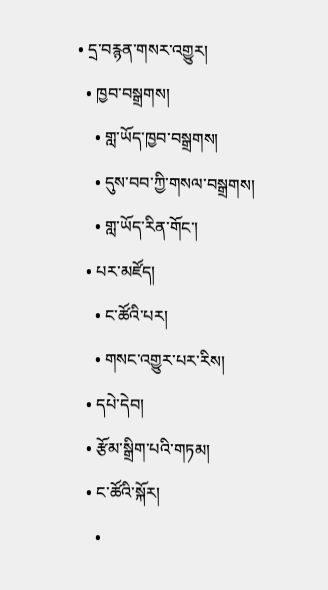• དྲ་བརྙན་གསར་འགྱུར།
  • ཁྱབ་བསྒྲགས།
    • གླ་ཡོད་ཁྱབ་བསྒྲགས།
    • དུས་བབ་ཀྱི་གསལ་བསྒྲགས།
    • གླ་ཡོད་རིན་གོང་།
  • པར་མཛོད།
    • ང་ཚོའི་པར།
    • གསང་འགྱུར་པར་རིས།
  • དཔེ་དེབ།
  • རྩོམ་སྒྲིག་པའི་གཏམ།
  • ང་ཚོའི་སྐོར།
    •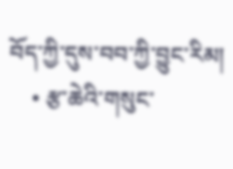བོད་ཀྱི་དུས་བབ་ཀྱི་བྱུང་རིམ།
    • རྩ་ཆེའི་གསུང་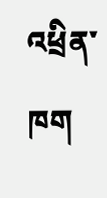འཕྲིན་ཁག